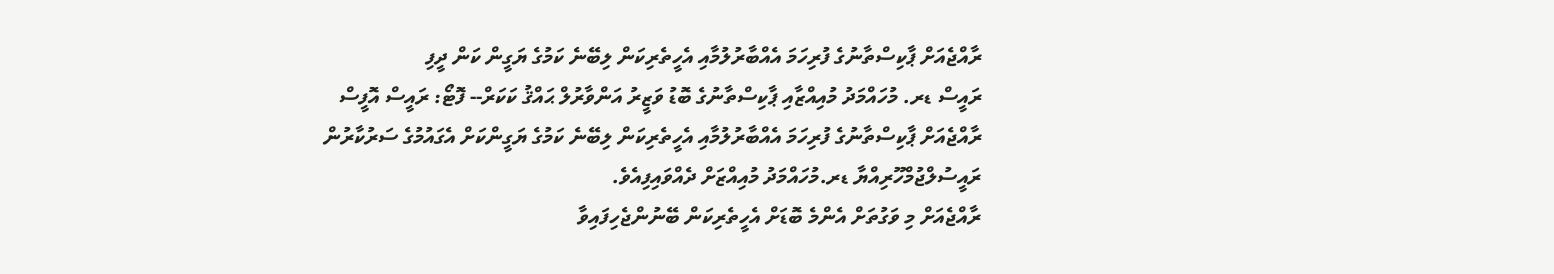ރާއްޖެއަށް ޕާކިސްތާނުގެ ފުރިހަމަ އެއްބާރުލުމާއި އެހީތެރިކަން ލިބޭނެ ކަމުގެ ޔަގީން ކަން ދީފި
ރައީސް ޑރ. މުހައްމަދު މުއިއްޒާއި ޕާކިސްތާނުގެ ބޮޑު ވަޒީރު އަންވާރުލް ޙައްޤު ކަކަރް-- ފޮޓޯ: ރައީސް އޮފީސް
ރާއްޖެއަށް ޕާކިސްތާނުގެ ފުރިހަމަ އެއްބާރުލުމާއި އެހީތެރިކަން ލިބޭނެ ކަމުގެ ޔަގީންކަށް އެގައުމުގެ ސަރުކާރުން ރައީސުލްޖުމްހޫރިއްޔާ ޑރ.މުހައްމަދު މުއިއްޒަށް ދެއްވައިފިއެވެ.
ރާއްޖެއަށް މި ވަގުތަށް އެންމެ ބޮޑަށް އެހީތެރިކަން ބޭނުންޖެހިފައިވާ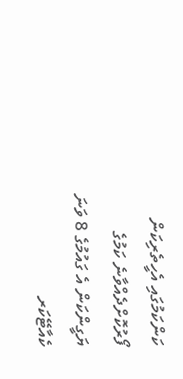ކަންކަމުގައި އެހީތެރިކަން ފޯރުކޮށްދެއްވާނެ ކަމުގެ ޔަގީންކަން އެ ގައުމުގެ 8 ވަނަ ކެއާޓޭކަރ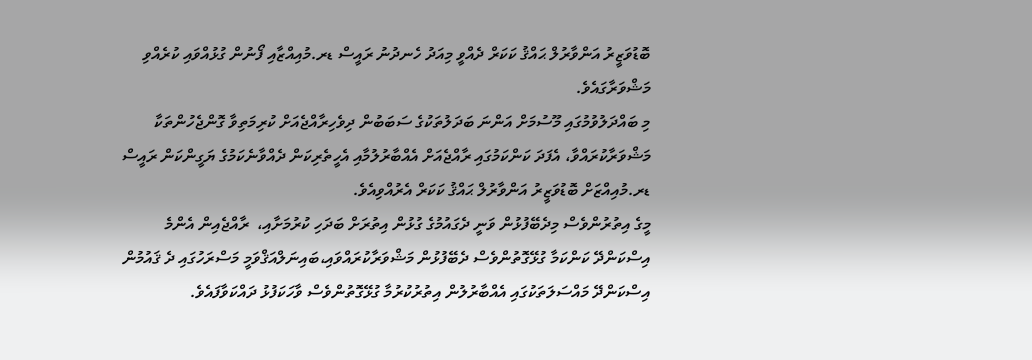ބޮޑުވަޒީރު އަންވާރުލް ޙައްޤު ކަކަރް ދެއްވީ މިއަދު ހެނދުނު ރައީސް ޑރ.މުއިއްޒާއި ފޯނުން ގުޅުއްވައި ކުރެއްވި މަޝްވަރާގައެވެ.
މި ބައްދަލުވުމުގައި މޫސުމަށް އަންނަ ބަދަލުތަކުގެ ސަބަބުން ދިވެހިރާއްޖެއަށް ކުރިމަތިވާ ގޮންޖެހުންތަކާ މަޝްވަރާކުރައްވާ، އެފަދަ ކަންކަމުގައި ރާއްޖެއަށް އެއްބާރުލުމާއި އެހީތެރިކަން ދެއްވާނެކަމުގެ ޔަގީންކަން ރައީސް ޑރ.މުއިއްޒަށް ބޮޑުވަޒީރު އަންވާރުލް ޙައްޤު ކަކަރް އެރުއްވިއެވެ.
މީގެ އިތުރުންވެސް މިދެބޭފުޅުން ވަނީ ދެގައުމުގެ ގުޅުން އިތުރަށް ބަދަހި ކުރުމަށާއި،  ރާއްޖެއިން އެންމެ އިސްކަންދޭ ކަންކަމާ ގުޅޭގޮތުންވެސް ދެބޭފުޅުން މަޝްވަރާކުރައްވައި،ބައިނަލްއަޤްވަމީ މަސްރަހުގައި ދެ ޤައުމުން އިސްކަންދޭ މައްސަލަތަކުގައި އެއްބާރުލުން އިތުރުކުރުމާ ގުޅޭގޮތުންވެސް ވާހަކަފުޅު ދައްކަވާފައެވެ.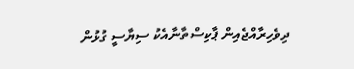ދިވެހިރާއްޖެއިން ޕާކިސްތާނާއެކު ސިޔާސީ ގުޅުން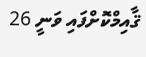ޤާއިމްކޮށްފައި ވަނީ 26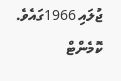ޖުލައި 1966ގައެވެ.
ކޮމެންޓް